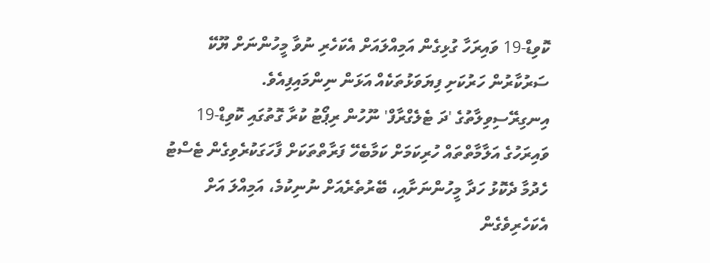ކޮވިޑް-19 ވައިރަހާ ގުޅިގެން އަމިއްލައަށް އެކަހެރި ނުވާ މީހުންނަށް ޔޫކޭ ސަރުކާރުން ހަރުކަށި ފިޔަވަޅުތަކެއް އަޅަން ނިންމައިފިއެވެ.
އިނގިރޭސިވިލާތުގެ 'ދަ ޓެލެގްރާފް' ނޫހުން ރިޕޯޓު ކުރާ ގޮތުގައި ކޮވިޑް-19 ވައިރަހުގެ އަލާމާތްތައް ހުރިކަމަށް ކަމާބެހޭ ފަރާތްތަކަށް ފާހަގަކުރެވިގެން ޓެސްޓު ހެދުމާ ދެކޮޅު ހަދާ މީހުންނަށާއި، ބޭރުތެރެއަށް ނުނިކުމެ، އަމިއްލަ އަށް އެކަހެރިވެގެން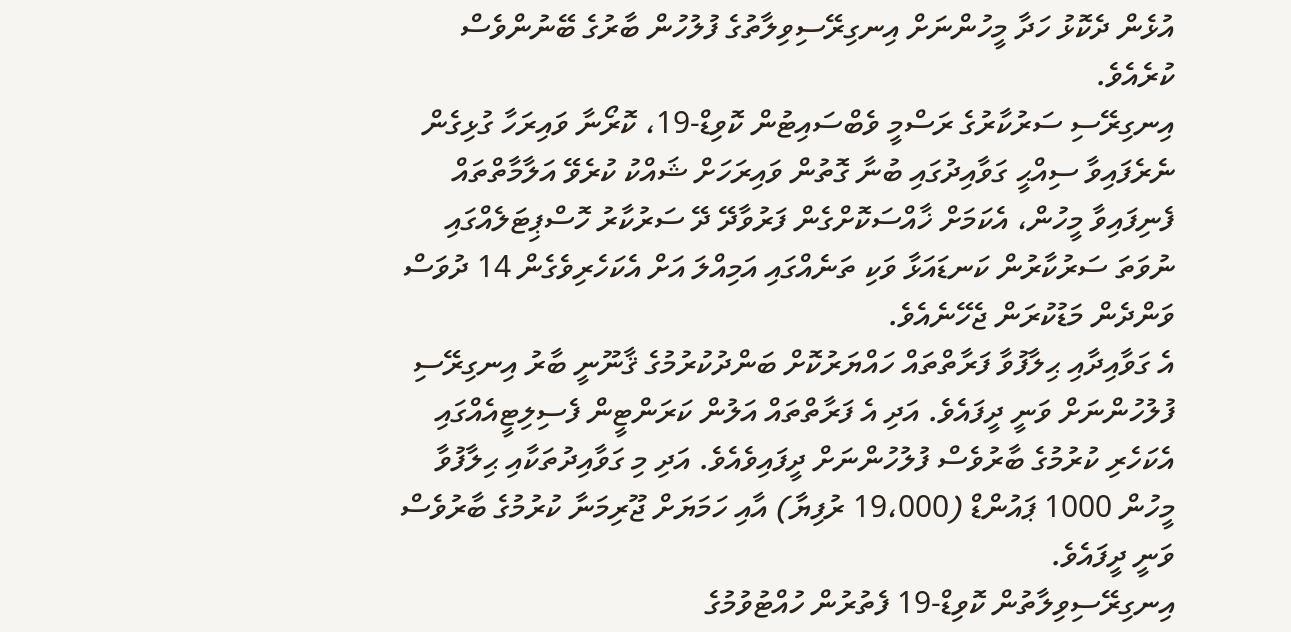އުޅެން ދެކޮޅު ހަދާ މީހުންނަށް އިނގިރޭސިވިލާތުގެ ފުލުހުން ބާރުގެ ބޭނުންވެސް ކުރެއެވެ.
އިނގިރޭސި ސަރުކާރުގެ ރަސްމީ ވެބްސައިޓުން ކޮވިޑް-19، ކޮރޯނާ ވައިރަހާ ގުޅިގެން ނެރެފައިވާ ސިއްޙީ ގަވާއިދުގައި ބުނާ ގޮތުން ވައިރަހަށް ޝައްކު ކުރެވޭ އަލާމާތްތައް ފެނިފައިވާ މީހުން، އެކަމަށް ޚާއްސަކޮށްގެން ފަރުވާދޭ ދޭ ސަރުކާރު ހޮސްޕިޓަލެއްގައި ނުވަތަ ސަރުކާރުން ކަނޑައަޅާ ވަކި ތަނެއްގައި އަމިއްލަ އަށް އެކަހެރިވެގެން 14 ދުވަސް ވަންދެން މަޑުކުރަން ޖެހޭނެއެވެ.
އެ ގަވާއިދާއި ޙިލާފުވާ ފަރާތްތައް ހައްޔަރުކޮށް ބަންދުކުރުމުގެ ޤާނޫނީ ބާރު އިނގިރޭސި ފުލުހުންނަށް ވަނީ ދީފައެވެ. އަދި އެ ފަރާތްތައް އަލުން ކަރަންޓީން ފެސިލިޓީއެއްގައި އެކަހެރި ކުރުމުގެ ބާރުވެސް ފުލުހުންނަށް ދީފައިވެއެވެ. އަދި މި ގަވާއިދުތަކާއި ޙިލާފުވާ މީހުން 1000 ޕައުންޑް (19،000 ރުފިޔާ) އާއި ހަމަޔަށް ޖޫރިމަނާ ކުރުމުގެ ބާރުވެސް ވަނީ ދީފައެވެ.
އިނގިރޭސިވިލާތުން ކޮވިޑް-19 ފެތުރުން ހުއްޓުވުމުގެ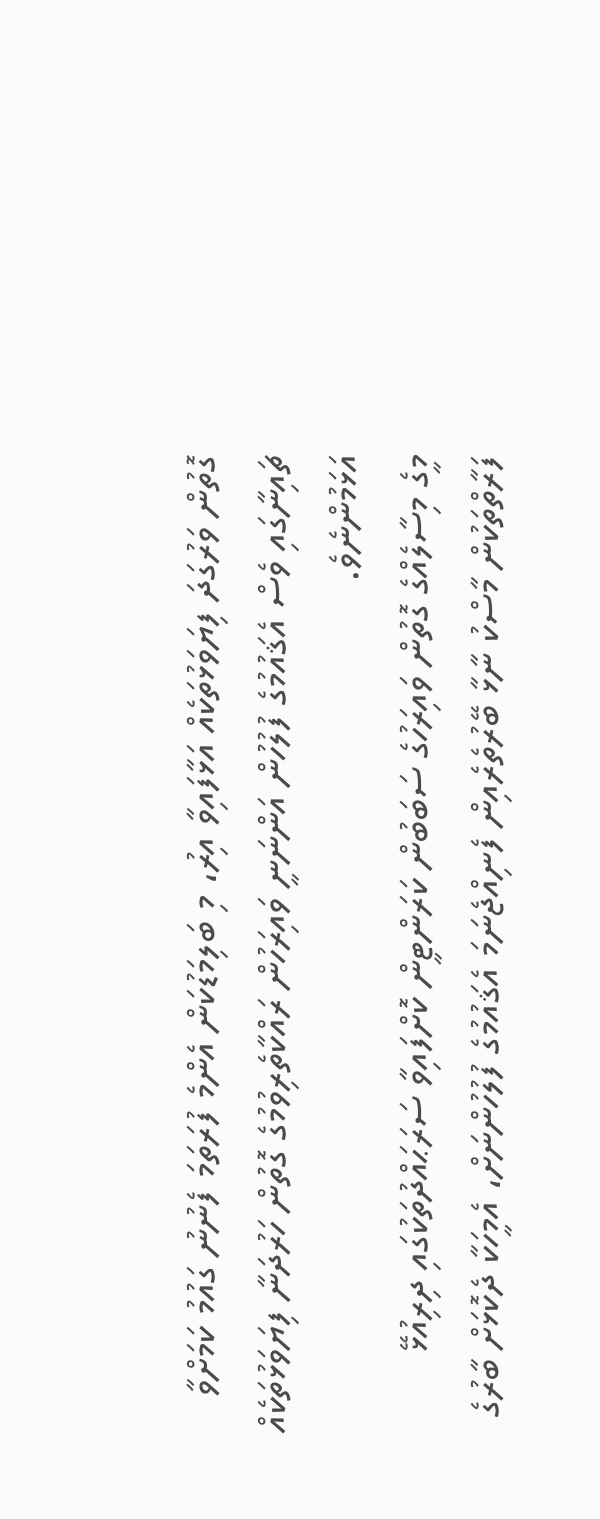ގޮތުން ވަރުގަދަ ފިޔަވަޅުތަކެއް އަޅާފައިވާ އިރު، މި ބަލިމަޑުކަން އެންމެ ފުރަތަމަ ފެނުނު ގައުމު ކަމަށްވާ ޗައިނާގައި ވެސް އެޤައުމުގެ ފުލުހުން އަންނަނީ ވައިރަހުން ރައްކާތެރިވުމުގެ ގޮތުން ހަރުދަނާ ފިޔަވަޅުތަކެއް އަޅަމުންނެވެ.
މީގެ މިސާލެއްގެ ގޮތުން ވައިރަހުގެ ސަބަބުން ކަރަންޓީން ކޮށްފައިވާ ސަރަޙައްދުތަކުގައި ދިރިއުޅޭ ފަރާތްތަކުން މާސްކު ނާޅާ ބޭރުތެރެއިން ފެނިއްޖެނަމަ އެޤައުމުގެ ފުލުހުންނަށް، އެމީހަކާ ދެކޮޅަށް ބާރުގެ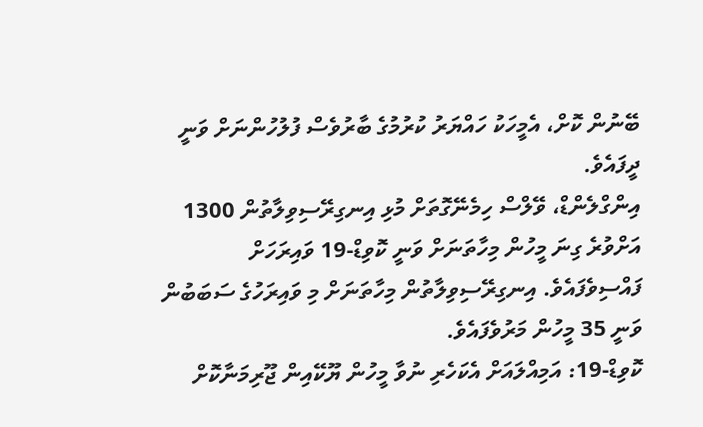ބޭނުން ކޮށް، އެމީހަކު ހައްޔަރު ކުރުމުގެ ބާރުވެސް ފުލުހުންނަށް ވަނީ ދީފައެވެ.
އިންގްލެންޑް، ވޭލްސް ހިމެނޭގޮތަށް މުޅި އިނގިރޭސިވިލާތުން 1300 އަށްވުރެ ގިނަ މީހުން މިހާތަނަށް ވަނީ ކޮވިޑް-19 ވައިރަހަށް ފައްސިވެފައެވެ. އިނގިރޭސިވިލާތުން މިހާތަނަށް މި ވައިރަހުގެ ސަބަބުން ވަނީ 35 މީހުން މަރުވެފައެވެ.
ކޮވިޑް-19: އަމިއްލައަށް އެކަހެރި ނުވާ މީހުން ޔޫކޭއިން ޖޫރިމަނާކޮށް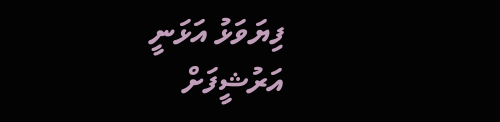ފިޔަވަޅު އަޅަނީ
އަރުޝީފަށް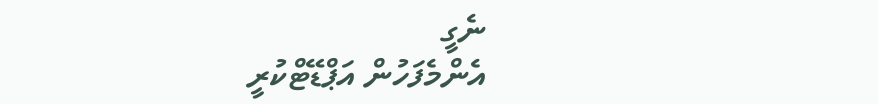ނެގީ
އެންމެފަހުން އަޕްޑޭޓްކުރީ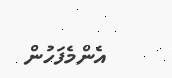އެންމެފަހުން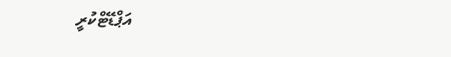އަޕްޑޭޓްކުރީ